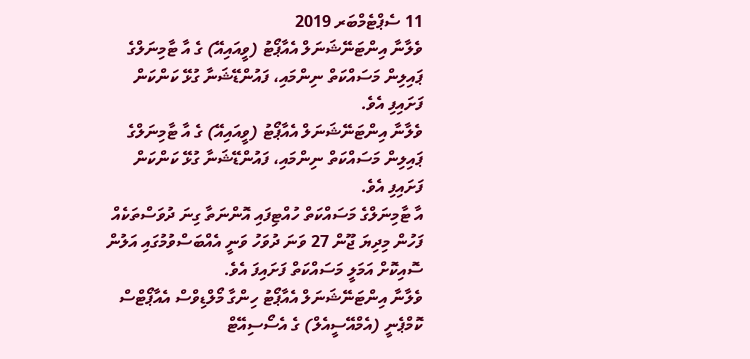11 ސެޕްޓެމްބަރ 2019
ވެލާނާ އިންޓަނޭޝަނަލް އެއާޕޯޓު (ވީއައިއޭ) ގެ އާ ޓާމިނަލްގެ ޕައިލިން މަސައްކަތް ނިންމައި، ފައުންޑޭޝަނާ ގުޅޭ ކަންކަން ފަށައިފި އެވެ.
ވެލާނާ އިންޓަނޭޝަނަލް އެއާޕޯޓު (ވީއައިއޭ) ގެ އާ ޓާމިނަލްގެ ޕައިލިން މަސައްކަތް ނިންމައި، ފައުންޑޭޝަނާ ގުޅޭ ކަންކަން ފަށައިފި އެވެ.
އާ ޓާމިނަލްގެ މަސައްކަތް ހުއްޓިފައި އޮންނަތާ ގިނަ ދުވަސްތަކެއް ފަހުން މިދިޔަ ޖޫން 27 ވަނަ ދުވަހު ވަނީ އެއްބަސްވުމުގައި އަލުން ސޮއިކޮށް އަމަލީ މަސައްކަތް ފަށައިފަ އެވެ.
ވެލާނާ އިންޓަނޭޝަނަލް އެއާޕޯޓު ހިންގާ މޯލްޑިވްސް އެއާޕޯޓްސް ކޮމްޕެނީ (އެމްއޭސީއެލް) ގެ އެސޯސިއޭޓް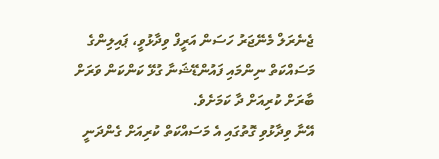ޖެނެރަލް މެނޭޖަރު ހަސަން އަރީފް ވިދާޅުވީ، ޕައިލިންގެ މަސައްކަތް ނިންމައި ފައުންޑޭޝަނާ ގުޅޭ ކަންކަން ވަރަށް ބާރަށް ކުރިއަށް ދާ ކަމަށެވެ.
އޭނާ ވިދާޅުވި ގޮތުގައި އެ މަސައްކަތް ކުރިއަށް ގެންދަނީ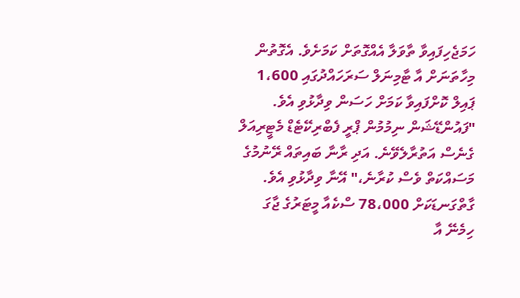ހަމަޖެހިފައިވާ ތާވަލާ އެއްގޮތަށް ކަމަށެވެ. އެގޮތުން މިހާތަނަށް އާ ޓާމިނަލް ސަރަހައްދުގައި 1،600 ޕައިލް ކޮށްފައިވާ ކަމަށް ހަސަން ވިދާޅުވި އެވެ.
"ފައުންޑޭޝަން ނިމުމުން ޕްރީ ފެބްރިކޭޓެޑް މެޓީރިއަލް ގެނެސް އަތުރާލެވޭނެ. އަދި ރާނާ ބައިތައް ރޭނުމުގެ މަސައްކަތް ވެސް ކުރާނެ،" އޭނާ ވިދާޅުވި އެވެ.
ގާތްގަނޑަކަށް 78،000 ސްކެއާ މީޓަރުގެ ޖާގަ ހިމެނޭ އާ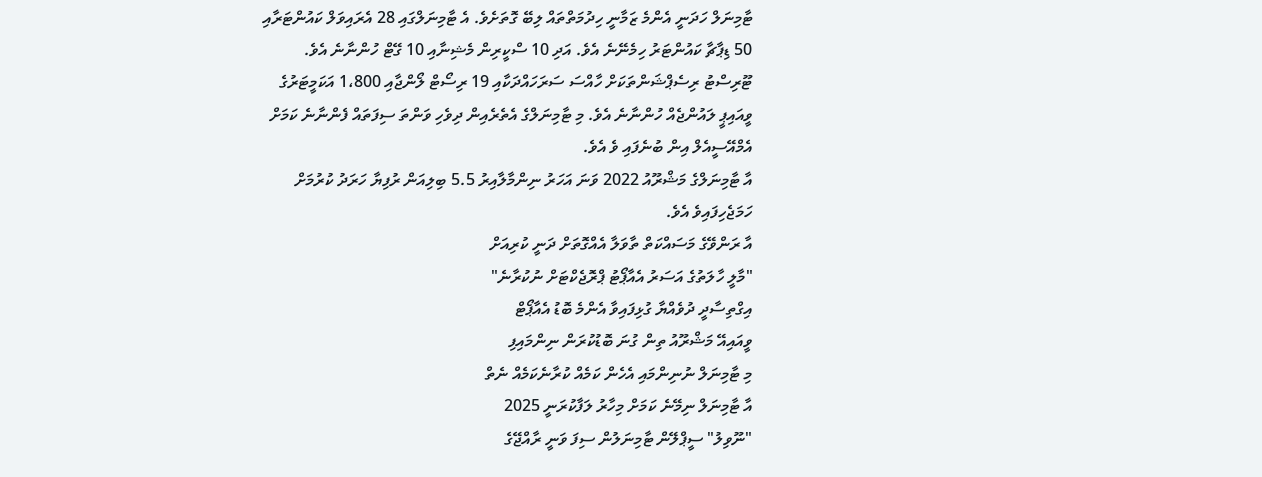ޓާމިނަލް ހަދަނީ އެންމެ ޒަމާނީ ހިދުމަތްތައް ލިބޭ ގޮތަށެވެ. އެ ޓާމިނަލްގައި 28 އެރައިވަލް ކައުންޓަރާއި 50 ޑިޕާޗާ ކައުންޓަރު ހިމެނޭނެ އެވެ. އަދި 10 ސްކީރިން މެޝިނާއި 10 ގޭޓް ހުންނާނެ އެވެ.
ޓޫރިސްޓު ރިސެޕްޝަންތަކަށް ހާއްސަ ސަރަހައްދަކާއި 19 ރިސޯޓް ލޯންޖާއި 1،800 އަކަމީޓަރުގެ ވީއައިޕީ ލައުންޖެއް ހުންނާނެ އެވެ. މި ޓާމިނަލްގެ އެތެރެއިން ދިވެހި ވަންތަ ސިފަތައް ފެންނާނެ ކަމަށް އެމްއޭސީއެލް އިން ބުނެފައި ވެ އެވެ.
އާ ޓާމިނަލްގެ މަޝްރޫއު 2022 ވަނަ އަހަރު ނިންމާލާއިރު 5.5 ބިލިއަން ރުފިޔާ ހަރަދު ކުރުމަށް ހަމަޖެހިފައިވެ އެވެ.
އާ ރަންވޭގެ މަސައްކަތް ތާވަލާ އެއްގޮތަށް ދަނީ ކުރިއަށް
"މާލީ ހާލަތުގެ އަސަރު އެއާޕޯޓު ޕްރޮޖެކްޓަށް ނުކުރާނެ"
އިގްތިސާދީ ދުވެއްޔާ ގުޅިފައިވާ އެންމެ ބޮޑު އެއާޕޯޓް
ވީއައިއޭ މަޝްރޫއު ތިން ގުނަ ބޮޑުކުރަން ނިންމައިފި
މި ޓާމިނަލް ނުނިންމައި އެހެން ކަމެއް ކުރާނެކަމެއް ނެތް
އާ ޓާމިނަލް ނިމޭނެ ކަމަށް މިހާރު ލަފާކުރަނީ 2025
"ނޫވިލު" ސީޕްލޭން ޓާމިނަލުން ސިފަ ވަނީ ރާއްޖޭގެ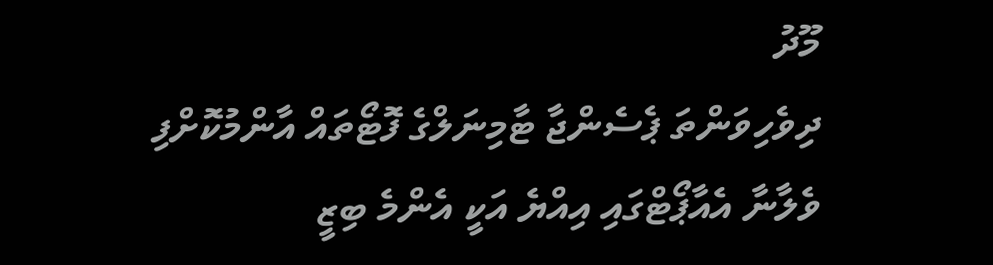މޫދު
ދިވެހިވަންތަ ޕެސެންޖާ ޓާމިނަލްގެ ފޮޓޯތައް އާންމުކޮށްފި
ވެލާނާ އެއާޕޯޓްގައި އިއްޔެ އަކީ އެންމެ ބިޒީ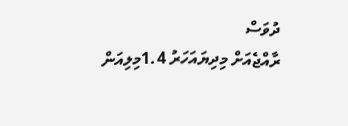ދުވަސް
ރާއްޖެއަށް މިދިޔައަހަރު 1.4މިލިއަން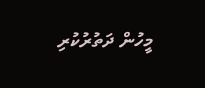މީހުން ދަތުރުކުރި